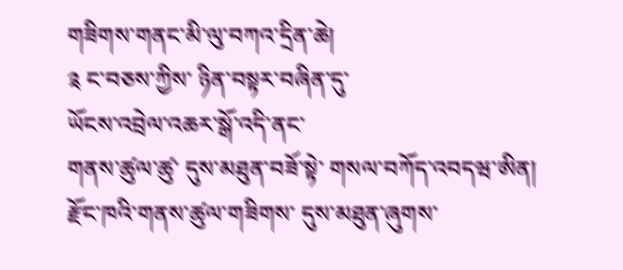གཟིགས་གནང་མི་ལུ་བཀའ་དྲིན་ཆེ།
༉ ང་བཅས་ཀྱིས་ ཉིན་བསྟར་བཞིན་དུ་
ཡོངས་འབྲེལ་འཆར་སྒོ་འདི་ནང་
གནས་ཚུལ་ཚུ་ དུས་མཐུན་བཟོ་སྟེ་ གསལ་བཀོད་འབདཝ་ཨིན།
རྫོང་ཁའི་གནས་ཚུལ་གཟིགས་ དུས་མཐུན་ཞུགས་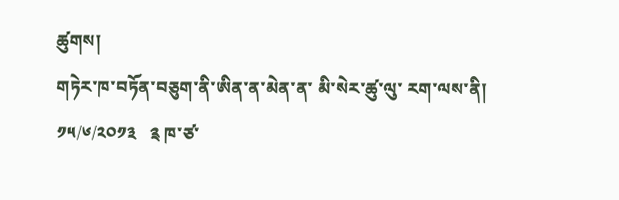ཚུགས།
གཏེར་ཁ་བཏོན་བཅུག་ནི་ཨིན་ན་མེན་ན་ མི་སེར་ཚུ་ལུ་ རག་ལས་ནི།
༡༥/༦/༢༠༡༣   ༉ ཁ་ཙ་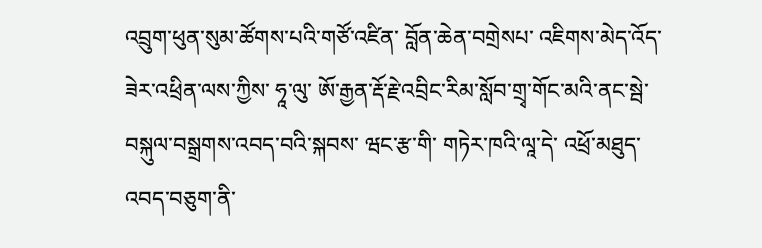འབྲུག་ཕུན་སུམ་ཚོགས་པའི་གཙོ་འཛིན་ བློན་ཆེན་བགྲེསཔ་ འཇིགས་མེད་འོད་ཟེར་འཕྲིན་ལས་ཀྱིས་ ཧཱ་ལུ་ ཨོ་རྒྱན་རྡོ་རྗེ་འབྲིང་རིམ་སློབ་གྲྭ་གོང་མའི་ནང་སྦེ་ བསྐུལ་བསྒྲགས་འབད་བའི་སྐབས་ ཝང་རྩ་གི་ གཏེར་ཁའི་ལཱ་དེ་ འཕྲོ་མཐུད་འབད་བཅུག་ནི་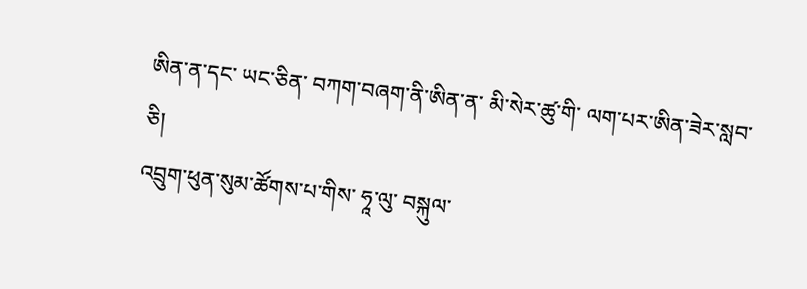ཨིན་ན་དང་ ཡང་ཅིན་ བཀག་བཞག་ནི་ཨིན་ན་ མི་སེར་ཚུ་གི་ ལག་པར་ཨིན་ཟེར་སླབ་ཅི།
འབྲུག་ཕུན་སུམ་ཚོགས་པ་གིས་ ཧཱ་ལུ་ བསྐུལ་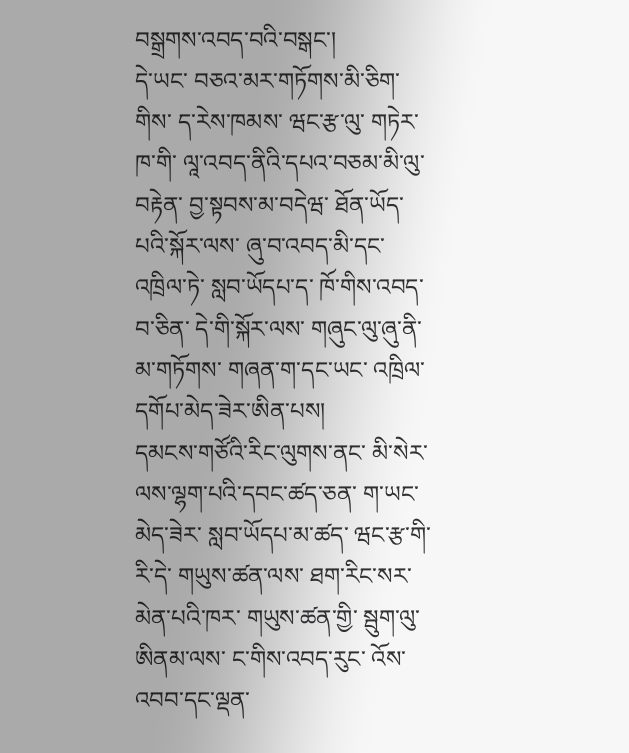བསྒྲགས་འབད་བའི་བསྒང་།
དེ་ཡང་ བཅའ་མར་གཏོགས་མི་ཅིག་གིས་ ད་རེས་ཁམས་ ཝང་རྩ་ལུ་ གཏེར་ཁ་གི་ ལཱ་འབད་ནིའི་དཔའ་བཅམ་མི་ལུ་བརྟེན་ བྱ་སྟབས་མ་བདེཝ་ ཐོན་ཡོད་པའི་སྐོར་ལས་ ཞུ་བ་འབད་མི་དང་འཁྲིལ་ཏེ་ སླབ་ཡོདཔ་ད་ ཁོ་གིས་འབད་བ་ཅིན་ དེ་གི་སྐོར་ལས་ གཞུང་ལུ་ཞུ་ནི་མ་གཏོགས་ གཞན་ག་དང་ཡང་ འཁྲིལ་དགོཔ་མེད་ཟེར་ཨིན་པས།
དམངས་གཙོའི་རིང་ལུགས་ནང་ མི་སེར་ལས་ལྷག་པའི་དབང་ཚད་ཅན་ ག་ཡང་མེད་ཟེར་ སླབ་ཡོདཔ་མ་ཚད་ ཝང་རྩ་གི་རི་དེ་ གཡུས་ཚན་ལས་ ཐག་རིང་སར་མེན་པའི་ཁར་ གཡུས་ཚན་གྱི་ སྦུག་ལུ་ཨིནམ་ལས་ ང་གིས་འབད་རུང་ འོས་འབབ་དང་ལྡན་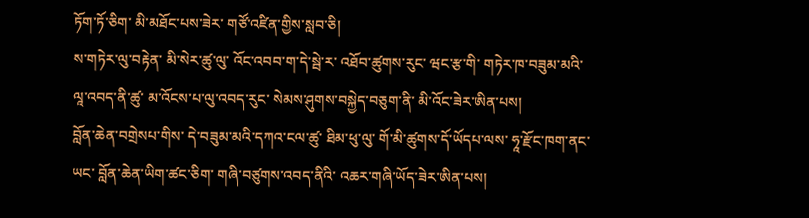ཏོག་ཏོ་ཅིག་ མི་མཐོང་པས་ཟེར་ གཙོ་འཛིན་གྱིས་སླབ་ཅི།
ས་གཏེར་ལུ་བརྟེན་ མི་སེར་ཚུ་ལུ་ འོང་འབབ་ག་དེ་སྦེ་ར་ འཐོབ་ཚུགས་རུང་ ཝང་རྩ་གི་ གཏེར་ཁ་བཟུམ་མའི་ ལཱ་འབད་ནི་ཚུ་ མ་འོངས་པ་ལུ་འབད་རུང་ སེམས་ཤུགས་བསྐྱེད་བཅུག་ནི་ མི་འོང་ཟེར་ཨིན་པས།
བློན་ཆེན་བགྲེསཔ་གིས་ དེ་བཟུམ་མའི་དཀའ་ངལ་ཚུ་ ཐིམ་ཕུ་ལུ་ གོ་མི་ཚུགས་དོ་ཡོདཔ་ལས་ ཧཱ་རྫོང་ཁག་ནང་ཡང་ བློན་ཆེན་ཡིག་ཚང་ཅིག་ གཞི་བཙུགས་འབད་ནིའི་ འཆར་གཞི་ཡོད་ཟེར་ཨིན་པས།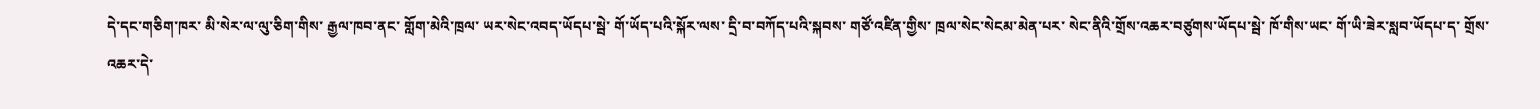དེ་དང་གཅིག་ཁར་ མི་སེར་ལ་ལུ་ཅིག་གིས་ རྒྱལ་ཁབ་ནང་ གློག་མེའི་ཁྲལ་ ཡར་སེང་འབད་ཡོདཔ་སྦེ་ གོ་ཡོད་པའི་སྐོར་ལས་ དྲི་བ་བཀོད་པའི་སྐབས་ གཙོ་འཛིན་གྱིས་ ཁྲལ་སེང་སེངམ་མེན་པར་ སེང་ནིའི་གྲོས་འཆར་བཙུགས་ཡོདཔ་སྦེ་ ཁོ་གིས་ཡང་ གོ་ཡི་ཟེར་སླབ་ཡོདཔ་ད་ གྲོས་འཆར་དེ་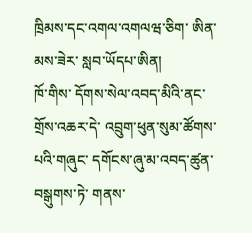ཁྲིམས་དང་འགལ་འགལཝ་ཅིག་ ཨིན་མས་ཟེར་ སླབ་ཡོདཔ་ཨིན།
ཁོ་གིས་ དོགས་སེལ་འབད་མིའི་ནང་ གྲོས་འཆར་དེ་ འབྲུག་ཕུན་སུམ་ཚོགས་པའི་གཞུང་ དགོངས་ཞུ་མ་འབད་ཚུན་བསྒུགས་ཏེ་ གནས་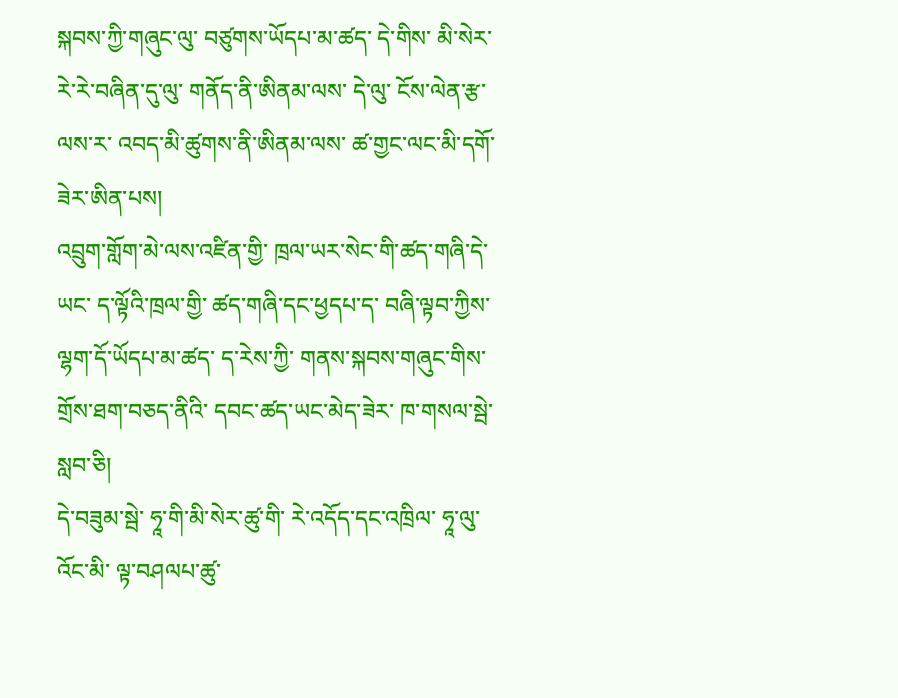སྐབས་ཀྱི་གཞུང་ལུ་ བཙུགས་ཡོདཔ་མ་ཚད་ དེ་གིས་ མི་སེར་རེ་རེ་བཞིན་དུ་ལུ་ གནོད་ནི་ཨིནམ་ལས་ དེ་ལུ་ ངོས་ལེན་རྩ་ལས་ར་ འབད་མི་ཚུགས་ནི་ཨིནམ་ལས་ ཚ་གྱང་ལང་མི་དགོ་ཟེར་ཨིན་པས།
འབྲུག་གློག་མེ་ལས་འཛིན་གྱི་ ཁྲལ་ཡར་སེང་གི་ཚད་གཞི་དེ་ཡང་ ད་ལྟོའི་ཁྲལ་གྱི་ ཚད་གཞི་དང་ཕྱདཔ་ད་ བཞི་ལྟབ་ཀྱིས་ ལྷག་དོ་ཡོདཔ་མ་ཚད་ ད་རེས་ཀྱི་ གནས་སྐབས་གཞུང་གིས་ གྲོས་ཐག་བཅད་ནིའི་ དབང་ཚད་ཡང་མེད་ཟེར་ ཁ་གསལ་སྦེ་སླབ་ཅི།
དེ་བཟུམ་སྦེ་ ཧཱ་གི་མི་སེར་ཚུ་གི་ རེ་འདོད་དང་འཁྲིལ་ ཧཱ་ལུ་འོང་མི་ ལྟ་བཤལཔ་ཚུ་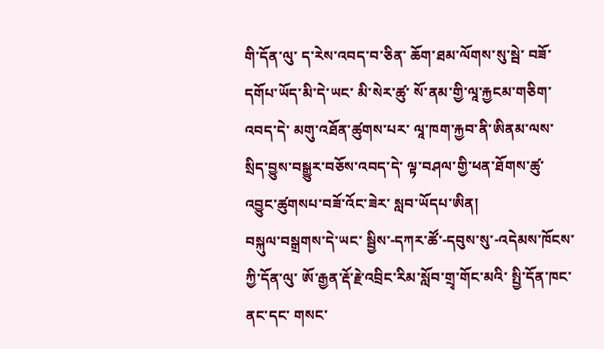གི་དོན་ལུ་ ད་རེས་འབད་བ་ཅིན་ ཆོག་ཐམ་ལོགས་སུ་སྦེ་ བཟོ་དགོཔ་ཡོད་མི་དེ་ཡང་ མི་སེར་ཚུ་ སོ་ནམ་གྱི་ལཱ་རྐྱངམ་གཅིག་འབད་དེ་ མགུ་འཐོན་ཚུགས་པར་ ལཱ་ཁག་རྐྱབ་ནི་ཨིནམ་ལས་ སྲིད་བྱུས་བསྒྱུར་བཅོས་འབད་དེ་ ལྟ་བཤལ་གྱི་ཕན་ཐོགས་ཚུ་ འབྱུང་ཚུགསཔ་བཟོ་འོང་ཟེར་ སླབ་ཡོདཔ་ཨིན།
བསྐུལ་བསྒྲགས་དེ་ཡང་ སྦྱིས་-དཀར་ཚོ་-དབུས་སུ་-འདེམས་ཁོངས་ཀྱི་དོན་ལུ་ ཨོ་རྒྱན་རྡོ་རྗེ་འབྲིང་རིམ་སློབ་གྲྭ་གོང་མའི་ སྤྱི་དོན་ཁང་ནང་དང་ གསང་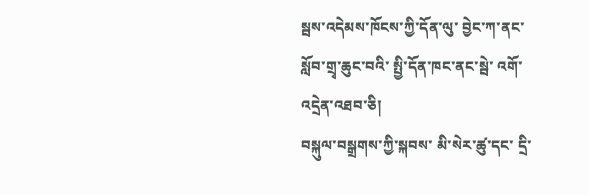སྦས་འདེམས་ཁོངས་ཀྱི་དོན་ལུ་ བྱེང་ཀ་ནང་སློབ་གྲྭ་ཆུང་བའི་ སྤྱི་དོན་ཁང་ནང་སྦེ་ འགོ་འདྲེན་འཐབ་ཅི།
བསྐུལ་བསྒྲགས་ཀྱི་སྐབས་ མི་སེར་ཚུ་དང་ དྲི་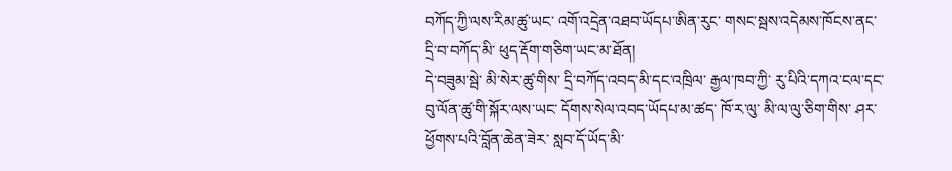བཀོད་ཀྱི་ལས་རིམ་ཚུ་ཡང་ འགོ་འདྲེན་འཐབ་ཡོདཔ་ཨིན་རུང་ གསང་སྦས་འདེམས་ཁོངས་ནང་ དྲི་བ་བཀོད་མི་ ཕུད་རྡོག་གཅིག་ཡང་མ་ཐོན།
དེ་བཟུམ་སྦེ་ མི་སེར་ཚུ་གིས་ དྲི་བཀོད་འབད་མི་དང་འཁྲིལ་ རྒྱལ་ཁབ་ཀྱི་ རུ་པིའི་དཀའ་ངལ་དང་ བུ་ལོན་ཚུ་གི་སྐོར་ལས་ཡང་ དོགས་སེལ་འབད་ཡོདཔ་མ་ཚད་ ཁོ་ར་ལུ་ མི་ལ་ལུ་ཅིག་གིས་ ཤར་ཕྱོགས་པའི་བློན་ཆེན་ཟེར་ སླབ་དོ་ཡོད་མི་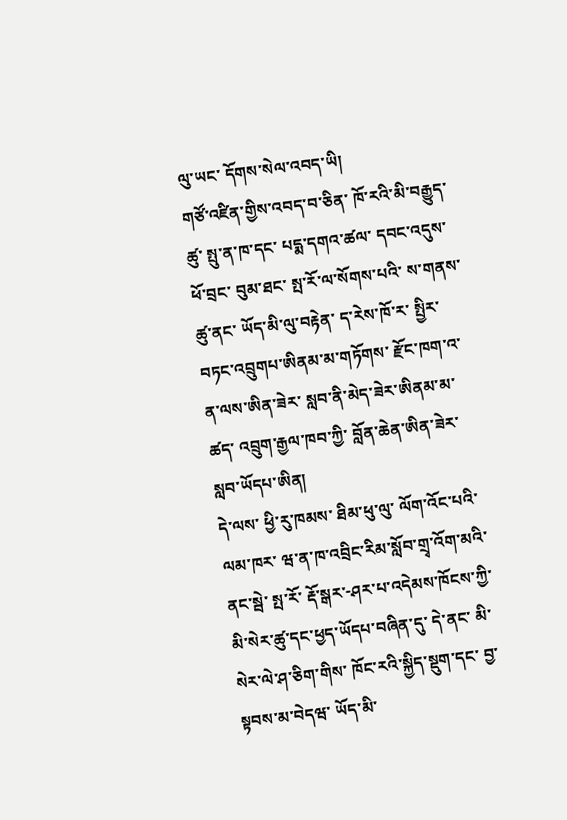ལུ་ཡང་ དོགས་སེལ་འབད་ཡི།
གཙོ་འཛིན་གྱིས་འབད་བ་ཅིན་ ཁོ་རའི་མི་བརྒྱུད་ཚུ་ སྤུ་ན་ཁ་དང་ པདྨ་དགའ་ཚལ་ དབང་འདུས་ཕོ་བྲང་ བུམ་ཐང་ སྤ་རོ་ལ་སོགས་པའི་ ས་གནས་ཚུ་ནང་ ཡོད་མི་ལུ་བརྟེན་ ད་རེས་ཁོ་ར་ སྤྱིར་བཏང་འབྲུགཔ་ཨིནམ་མ་གཏོགས་ རྫོང་ཁག་འ་ན་ལས་ཨིན་ཟེར་ སླབ་ནི་མེད་ཟེར་ཨིནམ་མ་ཚད་ འབྲུག་རྒྱལ་ཁབ་ཀྱི་ བློན་ཆེན་ཨིན་ཟེར་ སླབ་ཡོདཔ་ཨིན།
དེ་ལས་ ཕྱི་རུ་ཁམས་ ཐིམ་ཕུ་ལུ་ ལོག་འོང་པའི་ལམ་ཁར་ ཝ་ན་ཁ་འབྲིང་རིམ་སློབ་གྲྭ་འོག་མའི་ནང་སྦེ་ སྤ་རོ་ རྡོ་སྒར་-ཤར་པ་འདེམས་ཁོངས་ཀྱི་ མི་སེར་ཚུ་དང་ཕྱད་ཡོདཔ་བཞིན་དུ་ དེ་ནང་ མི་སེར་ལེ་ཤ་ཅིག་གིས་ ཁོང་རའི་སྐྱིད་སྡུག་དང་ བྱ་སྟབས་མ་བེདཝ་ ཡོད་མི་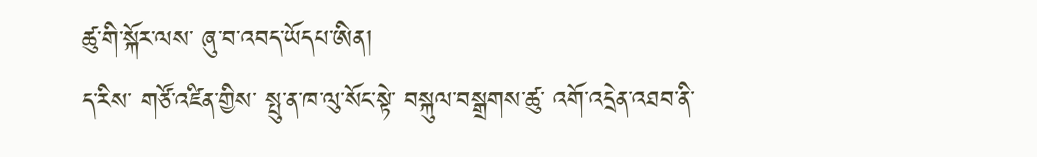ཚུ་གི་སྐོར་ལས་ ཞུ་བ་འབད་ཡོདཔ་ཨིན།
ད་རིས་ གཙོ་འཛིན་གྱིས་ སྤུ་ན་ཁ་ལུ་སོང་སྟེ་ བསྐུལ་བསྒྲགས་ཚུ་ འགོ་འདྲེན་འཐབ་ནི་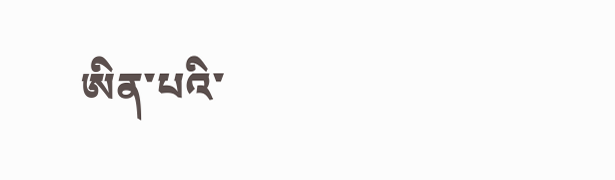ཨིན་པའི་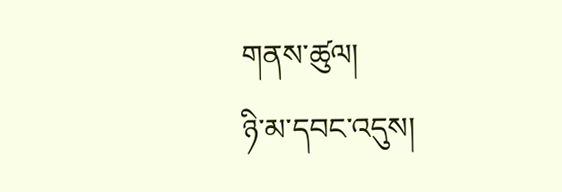གནས་ཚུལ།
ཉི་མ་དབང་འདུས།